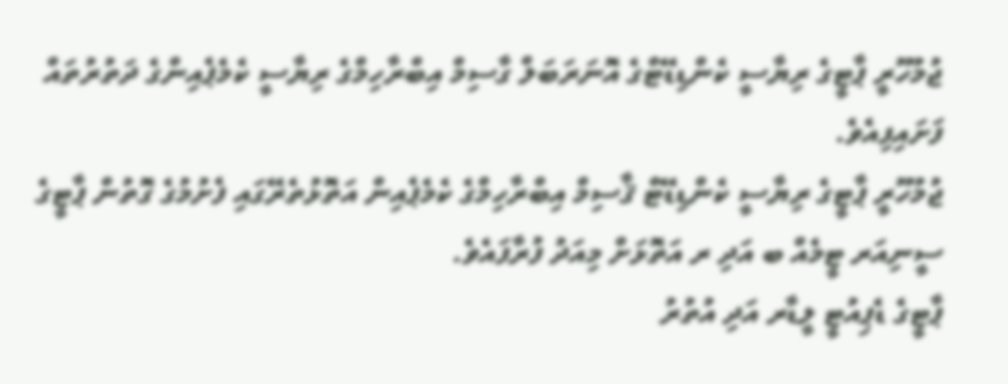ޖުމުހޫރީ ޕާޓީގެ ރިޔާސީ ކެންޑިޑޭޓްގެ އޮނަރަބަލް ގާސިމް އިބްރާހިމްގެ ރިޔާސީ ކެމެޕެއިންގެ ދަތުރުތައް ފަށައިފިއެވެ.
ޖުމުހޫރީ ޕާޓީގެ ރިޔާސީ ކެންޑިޑޭޓް ޤާސިމް އިބްރާހިމްގެ ކެމެޕެއިން އަތޮޅުތެރޭގައި ފެށުމުގެ ގޮތުން ޕާޓީގެ ސީނިއަރ ޓީމެއް ބ އަދި ރ އަތޮޅަށް މިއަދު ފުރާފައެވެ.
ޕާޓީގެ ޑެޕިއުޓީ ލީޑާރ އަދި އުތުރު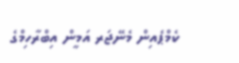ކެމްޕެއިން މެނޭޖަރ އަމީން އިބްރާހިމްގެ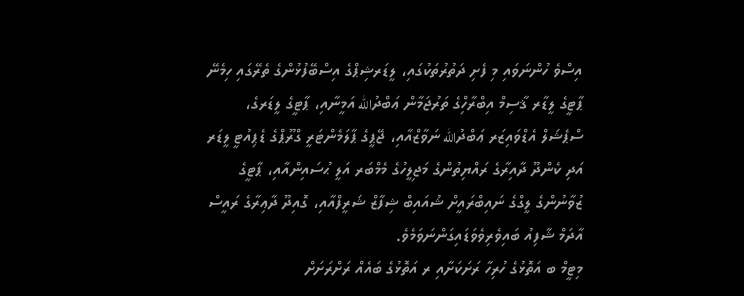އިސްވެ ހުންނަވައި މި ފެށި ދަތުރުތަކުގައި، ލީޑަރޝިޕްގެ އިސްބޭފުޅުންގެ ތެރޭގައި ހިމެނޭ ޕާޓީގެ ލީޑާރ ޤާސިމް އިބްރާހިްގެ ތަރުޖަމާން ޢަބްދުالله އަމީނާއި، ޕާޓީގެ ލީޑަރގެ، ސްޕެޝަލް އެޑްވައިޒަރ ޢަބްދުالله ނަވާޒްއާއި، ޖޭޕީގެ ޕާލަމެންޓަރީ ގްރޫޕްގެ ޑެޕިއުޓީ ލީޑަރ އަދި ކެންދޫ ދާއިރާގެ ރައްޔިތުންގެ މަޖިލީހުގެ މެމްބަރ އަލީ ޙުސައިންއާއި، ޕާޓީގެ ޒުވާނުންގެ ލީގްގެ ނައިބްރައީށް ޝުއައިބް ޝިފާޒް ޝަރީފްއާއި، ގޮއިދޫ ދާޢިރާގެ ރައީސް އާދަމް ޝާފިއު ބައިވެރިވެވަޑައިގަންނަވަމެވެ.
މިޓީމް ބ އަތޮޅުގެ ހުރިހާ ރަށަކަށާއި ރ އަތޮޅުގެ ބައެއް ރަށްރަށަށް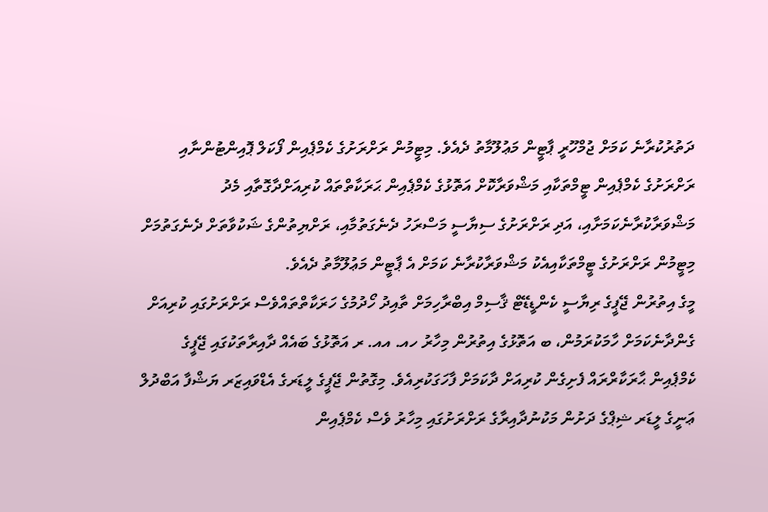ދަތުރުކުރާނެ ކަމަށް ޖުމްހޫރީ ޕާޓީން މަޢުލޫމާތު ދެއެވެ. މިޓީމުން ރަށްރަށުގެ ކެމްޕެއިން ފޯކަލް ޕޮއިންޓުންނާއި ރަށްރަށުގެ ކެމްޕެއިން ޓީމްތަކާއި މަޝްވަރާކޮށް އަތޮޅުގެ ކެމްޕެއިން ޙަރަކާތްތައް ކުރިއަށްދާގޮތާއި މެދު މަޝްވަރާކުރާނެކަމަށާއި، އަދި ރަށްރަށުގެ ސިޔާސީ މަސްރަހު ދެނެގަތުމާއި، ރަށްޔިތުންގެ ޝަކުވާތަށް ދެނެގަތުމަށް މިޓީމުން ރަށްރަށުގެ ޓީމްތަކާއިއެކު މަޝްވަރާކުރާނެ ކަމަށް އެ ޕާޓީން މަޢުލޫމާތު ދެއެވެ.
މީގެ އިތުރުން ޖޭޕީގެ ރިޔާސީ ކެންޑީޑޭޓް ޤާސިމް އިބްރާހިމަށް ތާއިދު ހޯދުމުގެ ހަރަކާތްތައްވެސް ރަށްރަށުގައި ކުރިއަށް ގެންދާނެކަމަށް ހާމަކުރަމުން، ބ އަތޮޅުގެ އިތުރުން މިހާރު ހއ. އއ. ރ އަތޮޅުގެ ބައެއް ދާއިރާތަކުގައި ޖޭޕީގެ ކެމްޕެއިން ޙާރަކާރްރައް ފެށިގެން ކުރިއަށް ދާކަމަށް ފާހަގަކުރިއެވެ. މިގޮތުން ޖޭޕީގެ ލީޑަރގެ އެޑްވައިޒަރ ޔަޝްފާ އަބްދުލް ޢަނީގެ ލީޑަރ ޝިޕްގެ ދަށުން މަކުނުދާއިރާގެ ރަށްރަށުގައި މިހާރު ވެސް ކެމްޕެއިން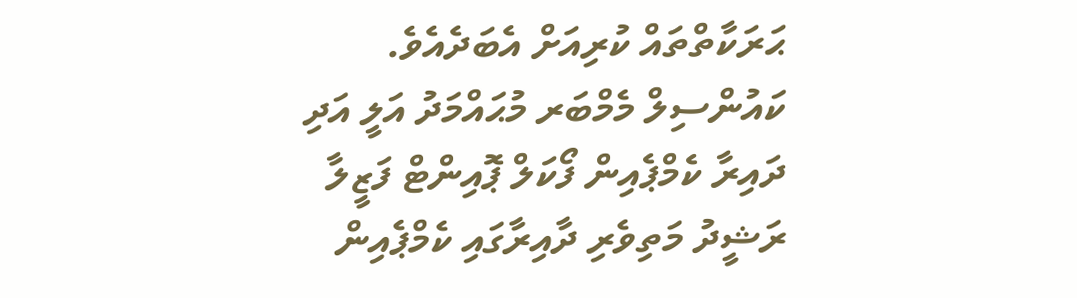ޙަރަކާތްތައް ކުރިއަށް އެބަދެއެވެ.
ކައުންސިލް މެމްބަރ މުޙައްމަދު އަލީ އަދި ދައިރާ ކެމްޕެއިން ފޯކަލް ޕޮއިންޓް ފަޒީލާ ރަޝީދު މަތިވެރި ދާއިރާގައި ކެމްޕެއިން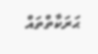ޙަރަކާތްތައް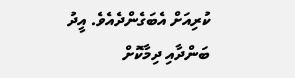ކުރިއަށް އެބަގެންދެއެވެ. އީދު ބަންދާއި ދިމާކޮށް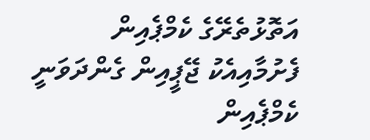އަތޮޅުތެރޭގެ ކެމްޕެއިން ފެށުމާއިއެކު ޖޭޕީއިން ގެންދަވަނީ ކެމްޕެއިން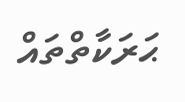ޙަރަކާތްތައް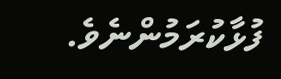ފުޅާކުރަމުންނެވެ.